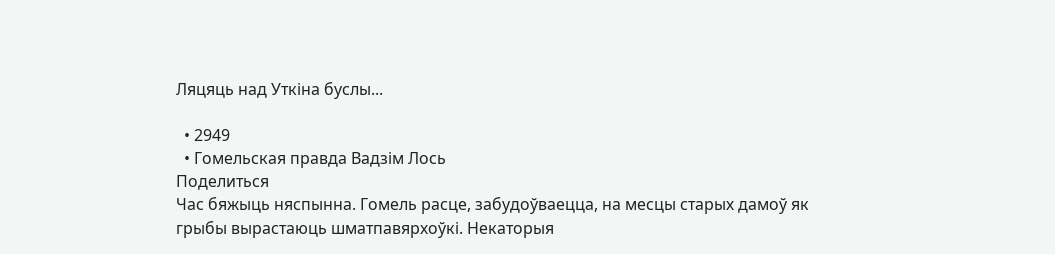Ляцяць над Уткіна буслы...

  • 2949
  • Гомельская правда Вадзім Лось
Поделиться
Час бяжыць няспынна. Гомель расце, забудоўваецца, на месцы старых дамоў як грыбы вырастаюць шматпавярхоўкі. Некаторыя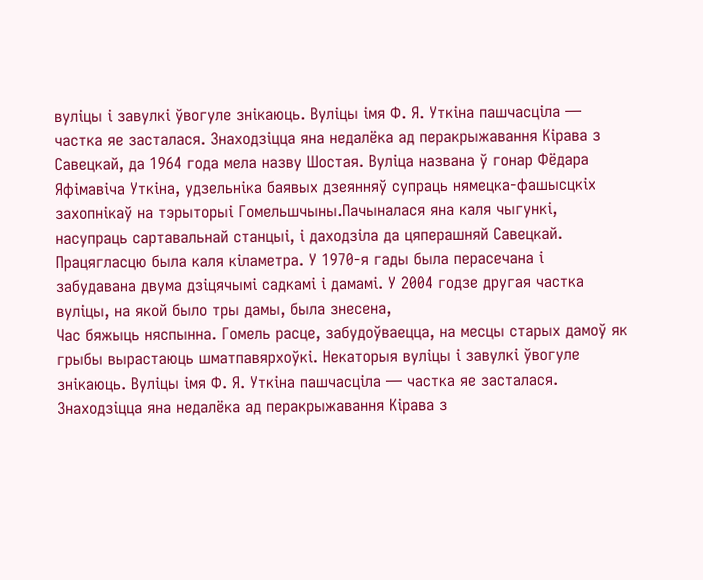вуліцы і завулкі ўвогуле знікаюць. Вуліцы імя Ф. Я. Уткіна пашчасціла — частка яе засталася. Знаходзіцца яна недалёка ад перакрыжавання Кірава з Савецкай, да 1964 года мела назву Шостая. Вуліца названа ў гонар Фёдара Яфімавіча Уткіна, удзельніка баявых дзеянняў супраць нямецка-фашысцкіх захопнікаў на тэрыторыі Гомельшчыны.Пачыналася яна каля чыгункі, насупраць сартавальнай станцыі, і даходзіла да цяперашняй Савецкай. Працягласцю была каля кіламетра. У 1970-я гады была перасечана і забудавана двума дзіцячымі садкамі і дамамі. У 2004 годзе другая частка вуліцы, на якой было тры дамы, была знесена,
Час бяжыць няспынна. Гомель расце, забудоўваецца, на месцы старых дамоў як грыбы вырастаюць шматпавярхоўкі. Некаторыя вуліцы і завулкі ўвогуле знікаюць. Вуліцы імя Ф. Я. Уткіна пашчасціла — частка яе засталася. Знаходзіцца яна недалёка ад перакрыжавання Кірава з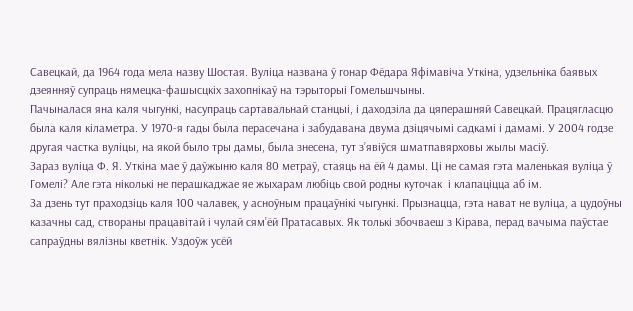Савецкай, да 1964 года мела назву Шостая. Вуліца названа ў гонар Фёдара Яфімавіча Уткіна, удзельніка баявых дзеянняў супраць нямецка-фашысцкіх захопнікаў на тэрыторыі Гомельшчыны.
Пачыналася яна каля чыгункі, насупраць сартавальнай станцыі, і даходзіла да цяперашняй Савецкай. Працягласцю была каля кіламетра. У 1970-я гады была перасечана і забудавана двума дзіцячымі садкамі і дамамі. У 2004 годзе другая частка вуліцы, на якой было тры дамы, была знесена, тут з’явіўся шматпавярховы жылы масіў.
Зараз вуліца Ф. Я. Уткіна мае ў даўжыню каля 80 метраў, стаяць на ёй 4 дамы. Ці не самая гэта маленькая вуліца ў Гомелі? Але гэта ніколькі не перашкаджае яе жыхарам любіць свой родны куточак  і клапаціцца аб ім.
За дзень тут праходзіць каля 100 чалавек, у асноўным працаўнікі чыгункі. Прызнацца, гэта нават не вуліца, а цудоўны казачны сад, створаны працавітай і чулай сям’ёй Пратасавых. Як толькі збочваеш з Кірава, перад вачыма паўстае сапраўдны вялізны кветнік. Уздоўж усёй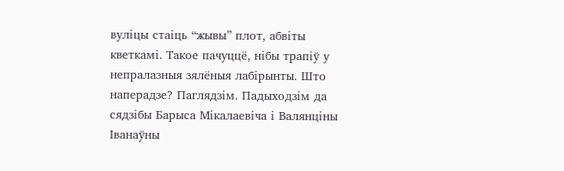вуліцы стаіць “жывы” плот, абвіты кветкамі. Такое пачуццё, нібы трапіў у непралазныя зялёныя лабірынты. Што наперадзе? Паглядзім. Падыходзім да сядзібы Барыса Мікалаевіча і Валянціны Іванаўны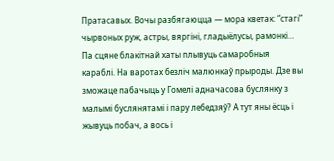Пратасавых. Вочы разбягаюцца — мора кветак: “стагі” чырвоных руж, астры, вяргіні, гладыёлусы, рамонкі… Па сцяне блакітнай хаты плывуць самаробныя караблі. На варотах безліч малюнкаў прыроды. Дзе вы зможаце пабачыць у Гомелі адначасова буслянку з малымі буслянятамі і пару лебедзяў? А тут яны ёсць і жывуць побач, а вось і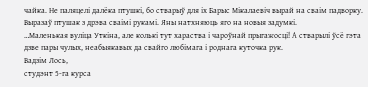чайка. Не паляцелі далёка птушкі, бо стварыў для іх Барыс Мікалаевіч вырай на сваім падворку. Выразаў птушак з дрэва сваімі рукамі. Яны натхняюць яго на новыя задумкі.
…Маленькая вуліца Уткіна, але колькі тут хараства і чароўнай прыгажосці! А стварылі ўсё гэта дзве пары чулых, неабыякавых да свайго любімага і роднага куточка рук.
Вадзім Лось,
студэнт 5-га курса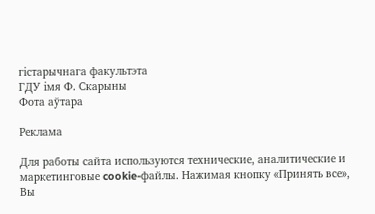гістарычнага факультэта
ГДУ імя Ф. Скарыны
Фота аўтара

Реклама

Для работы сайта используются технические, аналитические и маркетинговые cookie-файлы. Нажимая кнопку «Принять все», Вы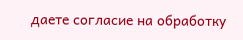даете согласие на обработку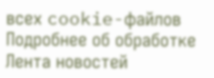всех cookie-файлов Подробнее об обработке
Лента новостей